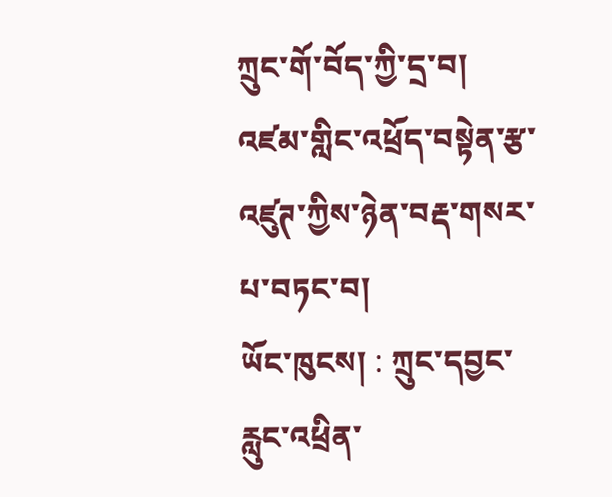ཀྲུང་གོ་བོད་ཀྱི་དྲ་བ།
འཛམ་གླིང་འཕྲོད་བསྟེན་རྩ་འཛུཊ་ཀྱིས་ཉེན་བརྡ་གསར་པ་བཏང་བ།
ཡོང་ཁུངས། : ཀྲུང་དབྱང་རླུང་འཕྲིན་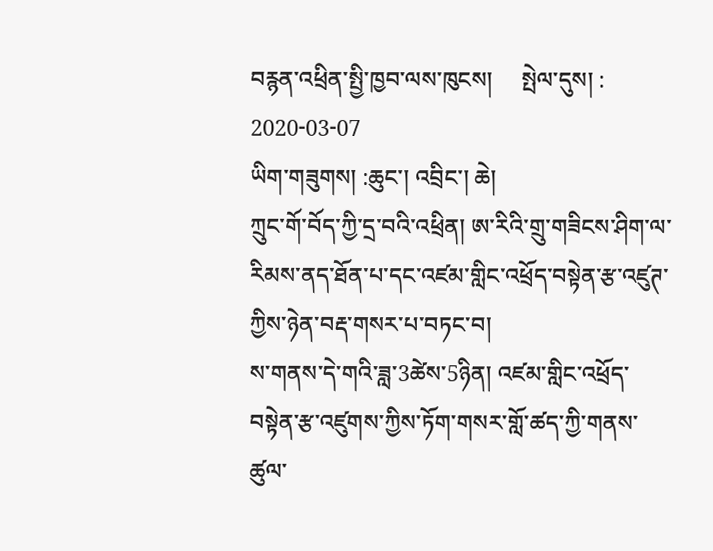བརྙན་འཕྲིན་སྤྱི་ཁྱབ་ལས་ཁུངས།     སྤེལ་དུས། : 2020-03-07
ཡིག་གཟུགས། :ཆུང་། འབྲིང་། ཆེ།
ཀྲུང་གོ་བོད་ཀྱི་དྲ་བའི་འཕྲིན། ཨ་རིའི་གྲུ་གཟིངས་ཤིག་ལ་རིམས་ནད་ཐོན་པ་དང་འཛམ་གླིང་འཕྲོད་བསྟེན་རྩ་འཛུཊ་ཀྱིས་ཉེན་བརྡ་གསར་པ་བཏང་བ།
ས་གནས་དེ་གའི་ཟླ་3ཚེས་5ཉིན། འཛམ་གླིང་འཕྲོད་བསྟེན་རྩ་འཛུགས་ཀྱིས་ཏོག་གསར་གློ་ཚད་ཀྱི་གནས་ཚུལ་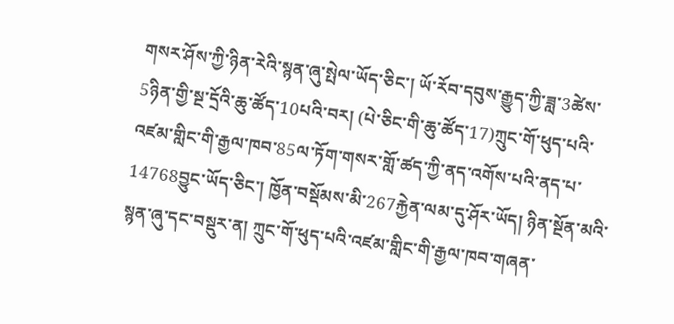གསར་ཤོས་ཀྱི་ཉིན་རེའི་སྙན་ཞུ་སྤེལ་ཡོད་ཅིང་། ཡོ་རོབ་དབུས་རྒྱུད་ཀྱི་ཟླ་3ཚེས་5ཉིན་གྱི་སྔ་དྲོའི་ཆུ་ཚོད་10པའི་བར། (པེ་ཅིང་གི་ཆུ་ཚོད་17)ཀྲུང་གོ་ཕུད་པའི་འཛམ་གླིང་གི་རྒྱལ་ཁབ་85ལ་ཏོག་གསར་གློ་ཚད་ཀྱི་ནད་འགོས་པའི་ནད་པ་14768བྱུང་ཡོད་ཅིང་། ཁྱོན་བསྡོམས་མི་267རྐྱེན་ལམ་དུ་ཤོར་ཡོད། ཉིན་སྔོན་མའི་སྙན་ཞུ་དང་བསྡུར་ན། ཀྲུང་གོ་ཕུད་པའི་འཛམ་གླིང་གི་རྒྱལ་ཁབ་གཞན་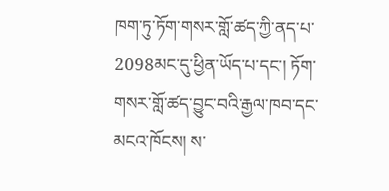ཁག་ཏུ་ཏོག་གསར་གློ་ཚད་ཀྱི་ནད་པ་2098མང་དུ་ཕྱིན་ཡོད་པ་དང་། ཏོག་གསར་གློ་ཚད་བྱུང་བའི་རྒྱལ་ཁབ་དང་ མངའ་ཁོངས། ས་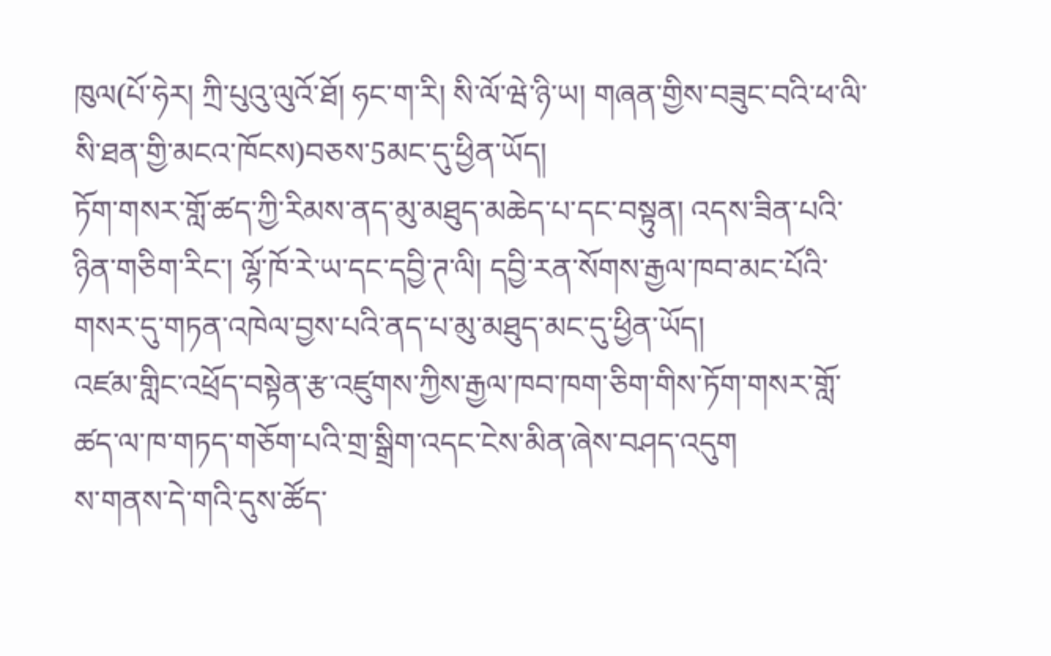ཁུལ(པོ་ཧེར། ཀྲི་པུའུ་ལུའོ་ཐོ། ཧང་ག་རི། སི་ལོ་ཝེ་ཉི་ཡ། གཞན་གྱིས་བཟུང་བའི་ཕ་ལི་སི་ཐན་གྱི་མངའ་ཁོངས)བཅས་5མང་དུ་ཕྱིན་ཡོད།
ཏོག་གསར་གློ་ཚད་ཀྱི་རིམས་ནད་མུ་མཐུད་མཆེད་པ་དང་བསྟུན། འདས་ཟིན་པའི་ཉིན་གཅིག་རིང་། ལྷོ་ཁོ་རེ་ཡ་དང་དབྱི་ཊ་ལི། དབྱི་རན་སོགས་རྒྱལ་ཁབ་མང་པོའི་གསར་དུ་གཏན་འཁེལ་བྱས་པའི་ནད་པ་མུ་མཐུད་མང་དུ་ཕྱིན་ཡོད།
འཛམ་གླིང་འཕྲོད་བསྟེན་རྩ་འཛུགས་ཀྱིས་རྒྱལ་ཁབ་ཁག་ཅིག་གིས་ཏོག་གསར་གློ་ཚད་ལ་ཁ་གཏད་གཅོག་པའི་གྲ་སྒྲིག་འདང་ངེས་མིན་ཞེས་བཤད་འདུག
ས་གནས་དེ་གའི་དུས་ཚོད་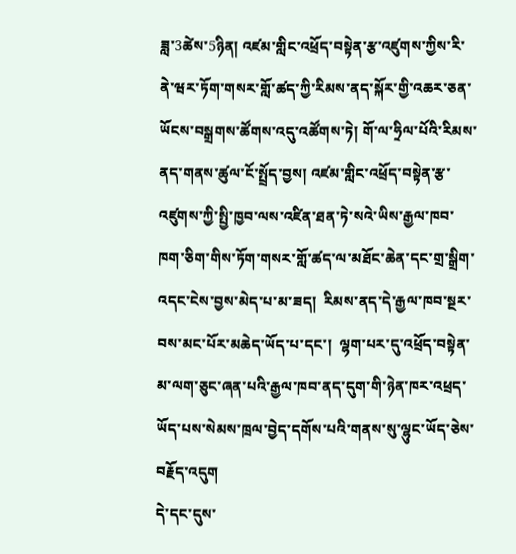ཟླ་3ཚེས་5ཉིན། འཛམ་གླིང་འཕྲོད་བསྟེན་རྩ་འཛུགས་ཀྱིས་རི་ནེ་ཝར་ཏོག་གསར་གློ་ཚད་ཀྱི་རིམས་ནད་སྐོར་གྱི་འཆར་ཅན་ཡོངས་བསྒྲགས་ཚོགས་འདུ་འཚོགས་ཏེ། གོ་ལ་ཧྲིལ་པོའི་རིམས་ནད་གནས་ཚུལ་ངོ་སྤྲོད་བྱས། འཛམ་གླིང་འཕྲོད་བསྟེན་རྩ་འཛུགས་ཀྱི་སྤྱི་ཁྱབ་ལས་འཛིན་ཐན་ཏེ་སའེ་ཡིས་རྒྱལ་ཁབ་ཁག་ཅིག་གིས་ཏོག་གསར་གློ་ཚད་ལ་མཐོང་ཆེན་དང་གྲ་སྒྲིག་འདང་ངེས་བྱས་མེད་པ་མ་ཟད།  རིམས་ནད་དེ་རྒྱལ་ཁབ་སྔར་བས་མང་པོར་མཆེད་ཡོད་པ་དང་།  ལྷག་པར་དུ་འཕྲོད་བསྟེན་མ་ལག་ཅུང་ཞན་པའི་རྒྱལ་ཁབ་ནད་དུག་གི་ཉེན་ཁར་འཕྲད་ཡོད་པས་སེམས་ཁྲལ་བྱེད་དགོས་པའི་གནས་སུ་ལྷུང་ཡོད་ཅེས་བརྗོད་འདུག
དེ་དང་དུས་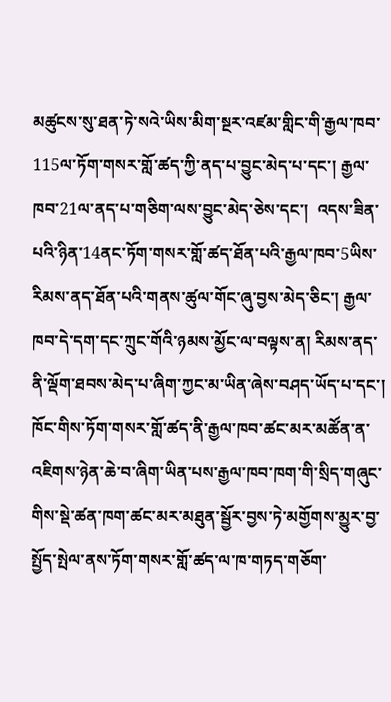མཚུངས་སུ་ཐན་ཏེ་སའེ་ཡིས་མིག་སྔར་འཛམ་གླིང་གི་རྒྱལ་ཁབ་115ལ་ཏོག་གསར་གློ་ཚད་ཀྱི་ནད་པ་བྱུང་མེད་པ་དང་། རྒྱལ་ཁབ་21ལ་ནད་པ་གཅིག་ལས་བྱུང་མེད་ཅེས་དང་།  འདས་ཟིན་པའི་ཉིན་14ནང་ཏོག་གསར་གློ་ཚད་ཐོན་པའི་རྒྱལ་ཁབ་5ཡིས་རིམས་ནད་ཐོན་པའི་གནས་ཚུལ་གོང་ཞུ་བྱས་མེད་ཅིང་། རྒྱལ་ཁབ་དེ་དག་དང་ཀྲུང་གོའི་ཉམས་མྱོང་ལ་བལྟས་ན། རིམས་ནད་ནི་ལྡོག་ཐབས་མེད་པ་ཞིག་ཀྱང་མ་ཡིན་ཞེས་བཤད་ཡོད་པ་དང་། ཁོང་གིས་ཏོག་གསར་གློ་ཚད་ནི་རྒྱལ་ཁབ་ཚང་མར་མཚོན་ན་འཇིགས་ཉེན་ཆེ་བ་ཞིག་ཡིན་པས་རྒྱལ་ཁབ་ཁག་གི་སྲིད་གཞུང་གིས་སྡེ་ཚན་ཁག་ཚང་མར་མཐུན་སྦྱོར་བྱས་ཏེ་མགྱོགས་མྱུར་བྱ་སྤྱོད་སྤེལ་ནས་ཏོག་གསར་གློ་ཚད་ལ་ཁ་གཏད་གཅོག་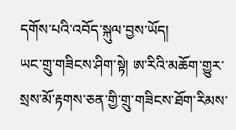དགོས་པའི་འབོད་སྐུལ་བྱས་ཡོད།
ཡང་གྲུ་གཟིངས་ཤིག་སྟེ། ཨ་རིའི་མཆོག་གྱུར་སྲས་མོ་རྟགས་ཅན་གྱི་གྲུ་གཟིངས་ཐོག་རིམས་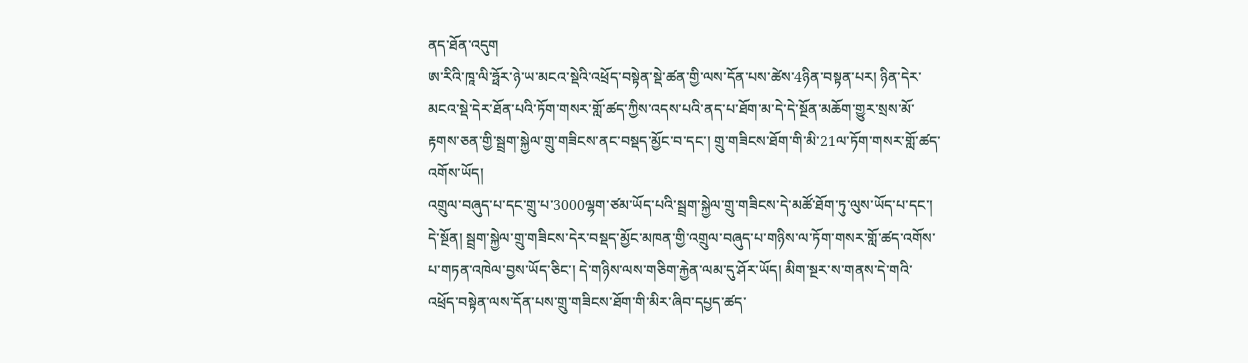ནད་ཐོན་འདུག
ཨ་རིའི་ཁཱ་ལི་ཧྥོར་ཉེ་ཡ་མངའ་སྡེའི་འཕྲོད་བསྟེན་སྡེ་ཚན་གྱི་ལས་དོན་པས་ཚེས་4ཉིན་བསྟན་པར། ཉིན་དེར་མངའ་སྡེ་དེར་ཐོན་པའི་ཏོག་གསར་གློ་ཚད་ཀྱིས་འདས་པའི་ནད་པ་ཐོག་མ་དེ་དེ་སྔོན་མཆོག་གྱུར་སྲས་མོ་རྟགས་ཅན་གྱི་སྦྲག་སྐྱེལ་གྲུ་གཟིངས་ནང་བསྡད་མྱོང་བ་དང་། གྲུ་གཟིངས་ཐོག་གི་མི་21ལ་ཏོག་གསར་གློ་ཚད་འགོས་ཡོད།
འགྲུལ་བཞུད་པ་དང་གྲུ་པ་3000ལྷག་ཙམ་ཡོད་པའི་སྦྲག་སྐྱེལ་གྲུ་གཟིངས་དེ་མཚོ་ཐོག་ཏུ་ལུས་ཡོད་པ་དང་། དེ་སྔོན། སྦྲག་སྐྱེལ་གྲུ་གཟིངས་དེར་བསྡད་མྱོང་མཁན་གྱི་འགྲུལ་བཞུད་པ་གཉིས་ལ་ཏོག་གསར་གློ་ཚད་འགོས་པ་གཏན་འཁེལ་བྱས་ཡོད་ཅིང་། དེ་གཉིས་ལས་གཅིག་རྐྱེན་ལམ་དུ་ཤོར་ཡོད། མིག་སྔར་ས་གནས་དེ་གའི་འཕྲོད་བསྟེན་ལས་དོན་པས་གྲུ་གཟིངས་ཐོག་གི་མིར་ཞིབ་དཔྱད་ཚད་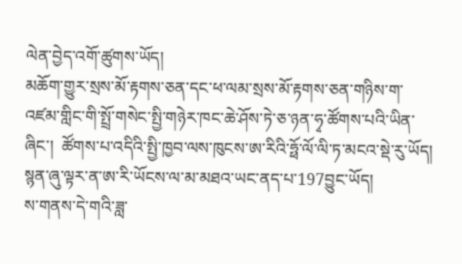ལེན་བྱེད་འགོ་ཚུགས་ཡོད།
མཆོག་གྱུར་སྲས་མོ་རྟགས་ཅན་དང་ཕ་ལམ་སྲས་མོ་རྟགས་ཅན་གཉིས་ག་འཛམ་གླིང་གི་སྤྲོ་གསེང་སྤྱི་གཉེར་ཁང་ཆེ་ཤོས་ཏེ་ཅ་ཉན་ཧྭ་ཚོགས་པའི་ཡིན་ཞིང་།  ཚོགས་པ་འདིའི་སྤྱི་ཁྱབ་ལས་ཁུངས་ཨ་རིའི་ཧྥོ་ལོ་ལི་ཏ་མངའ་སྡེ་རུ་ཡོད།
སྙན་ཞུ་ལྟར་ན་ཨ་རི་ཡོངས་ལ་མ་མཐའ་ཡང་ནད་པ་197བྱུང་ཡོད།
ས་གནས་དེ་གའི་ཟླ་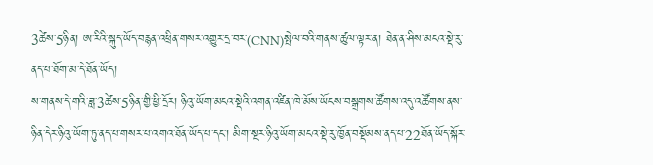3ཚེས་5ཉིན། ཨ་རིའི་སྐུད་ཡོད་བརྙན་འཕྲིན་གསར་འགྱུར་དྲ་བར་(CNN)སྤེལ་བའི་གནས་ཚུལ་ལྟར་ན། ཐེན་ན་ཤིས་མངའ་སྡེ་རུ་ནད་པ་ཐོག་མ་དེ་ཐོན་ཡོད།
ས་གནས་དེ་གའི་ཟླ་3ཚེས་5ཉིན་གྱི་ཕྱི་དྲོར། ཉིའུ་ཡོག་མངའ་སྡེའི་འགན་འཛིན་ཁེ་མོས་ཡོངས་བསྒྲགས་ཚོགས་འདུ་འཚོགས་ནས་ཉིན་དེར་ཉིའུ་ཡོག་ཏུ་ནད་པ་གསར་པ་འགའ་ཐོན་ཡོད་པ་དང་། མིག་སྔར་ཉིའུ་ཡོག་མངའ་སྡེ་རུ་ཁྱོན་བསྡོམས་ནད་པ་22ཐོན་ཡོད་སྐོར་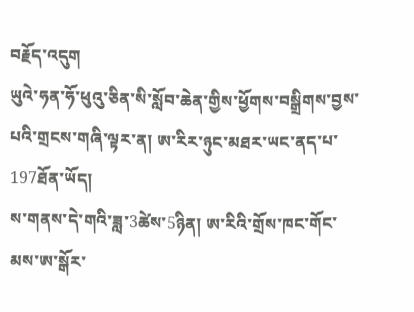བརྗོད་འདུག
ཡུའེ་ཧན་ཧོ་ཕུའུ་ཅིན་སི་སློབ་ཆེན་གྱིས་ཕྱོགས་བསྒྲིགས་བྱས་པའི་གྲངས་གཞི་ལྟར་ན། ཨ་རིར་ཉུང་མཐར་ཡང་ནད་པ་197ཐོན་ཡོད།
ས་གནས་དེ་གའི་ཟླ་3ཚེས་5ཉིན། ཨ་རིའི་གྲོས་ཁང་གོང་མས་ཨ་སྒོར་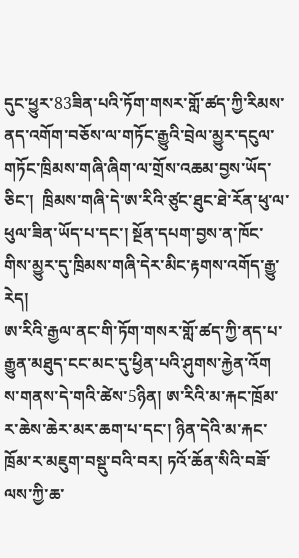དུང་ཕྱུར་83ཟིན་པའི་ཏོག་གསར་གློ་ཚད་ཀྱི་རིམས་ནད་འགོག་བཅོས་ལ་གཏོང་རྒྱུའི་བྲེལ་མྱུར་དངུལ་གཏོང་ཁྲིམས་གཞི་ཞིག་ལ་གྲོས་འཆམ་བྱས་ཡོད་ཅིང་།  ཁྲིམས་གཞི་དེ་ཨ་རིའི་ཙུང་ཐུང་ཐེ་རོན་ཕུ་ལ་ཕུལ་ཟིན་ཡོད་པ་དང་། སྔོན་དཔག་བྱས་ན་ཁོང་གིས་མྱུར་དུ་ཁྲིམས་གཞི་དེར་མིང་རྟགས་འགོད་རྒྱུ་རེད།
ཨ་རིའི་རྒྱལ་ནང་གི་ཏོག་གསར་གློ་ཚད་ཀྱི་ནད་པ་རྒྱུན་མཐུད་ངང་མང་དུ་ཕྱིན་པའི་ཤུགས་རྐྱེན་འོག ས་གནས་དེ་གའི་ཚེས་5ཉིན། ཨ་རིའི་མ་རྐང་ཁྲོམ་ར་ཆེས་ཆེར་མར་ཆག་པ་དང་། ཉིན་དེའི་མ་རྐང་ཁྲོམ་ར་མཇུག་བསྡུ་བའི་བར། ཏའོ་ཆོན་སིའི་བཟོ་ལས་ཀྱི་ཆ་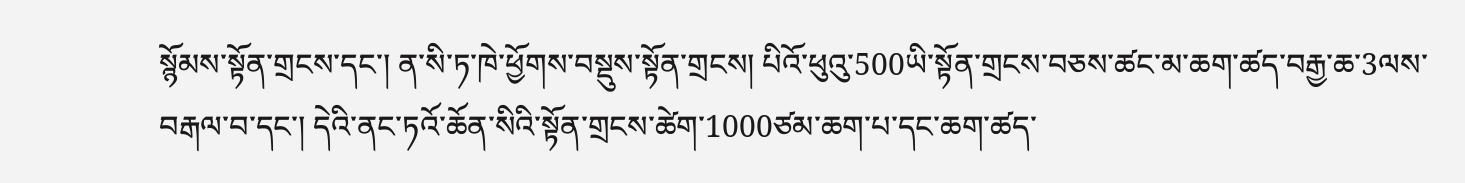སྙོམས་སྟོན་གྲངས་དང་། ན་སི་ཏ་ཁེ་ཕྱོགས་བསྡུས་སྟོན་གྲངས། པིའོ་ཕུའུ་500ཡི་སྟོན་གྲངས་བཅས་ཚང་མ་ཆག་ཚད་བརྒྱ་ཆ་3ལས་བརྒལ་བ་དང་། དེའི་ནང་ཏའོ་ཆོན་སིའི་སྟོན་གྲངས་ཚེག་1000ཙམ་ཆག་པ་དང་ཆག་ཚད་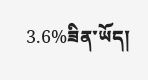3.6%ཟིན་ཡོད།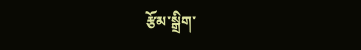རྩོམ་སྒྲིག་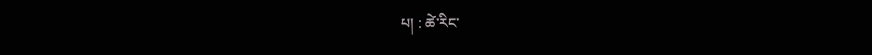པ། : ཚེ་རིང་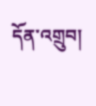དོན་འགྲུབ།